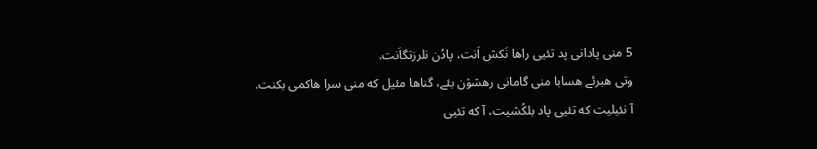5 منی پادانی پد تئیی راها نَکش اَنت، پادُن نلرزتگاَنت.
وتی هبرئے هسابا منی گامانی رهشۆن بئے، گناها مئیل که منی سرا هاکمی بکنت.
آ نئیلیت که تئیی پاد بلکُشیت، آ که تئیی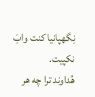نِگهپانیا کنت وابَ نکپیت.
هُداوند ترا چه هر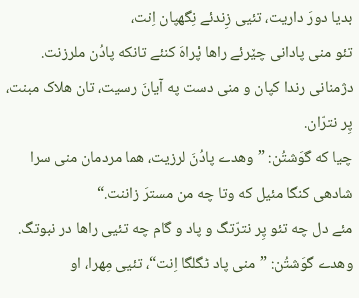بدیا دورَ داریت، تئیی زِندئے نِگهپان اِنت،
تئو منی پادانی چێرئے راها پْراهَ کنئے تانکه پادُن ملرزنت.
دژمنانی رندا کپان و منی دست په آیانَ رسیت، تان هلاک مبنت، پِر نترّان.
چیا که گوَشتُن: ”وهدے پادُنَ لرزیت، هما مردمان منی سرا شادهی کنگا مئیل که وتا چه من مسترَ زاننت.“
مئے دل چه تئو پِر نترّتگ و پاد و گام چه تئیی راها در نبوتگ.
وهدے گوَشتُن: ”منی پاد ٹگلگا اِنت“، تئیی مِهرا، او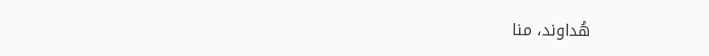هُداوند، منا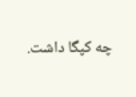چه کپگا داشت.